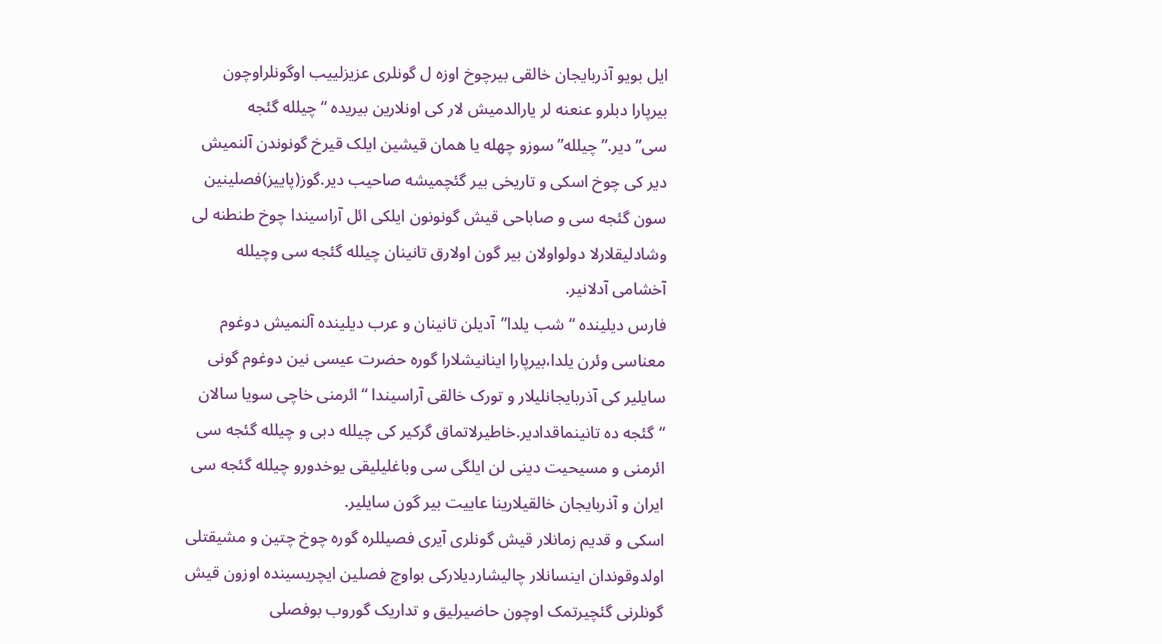ایل بویو آذربایجان خالقی بیرچوخ اوزه ل گونلری عزیزلییب اوگونلراوچون بیرپارا دبلرو عنعنه لر یارالدمیش لار کی اونلارین بیریده “چیلله گئجه سی”دیر.”چیلله”سوزو چهله یا همان قیشین ایلک قیرخ گونوندن آلنمیش دیر کی چوخ اسکی و تاریخی بیر گئچمیشه صاحیب دیر.گوز(پاییز)فصلینین سون گئجه سی و صاباحی قیش گونونون ایلکی ائل آراسیندا چوخ طنطنه لی وشادلیقلارلا دولواولان بیر گون اولارق تانینان چیلله گئجه سی وچیلله آخشامی آدلانیر.
فارس دیلینده “شب یلدا”آدیلن تانینان و عرب دیلینده آلنمیش دوغوم معناسی وئرن یلدا،بیرپارا اینانیشلارا گوره حضرت عیسی نین دوغوم گونی سایلیر کی آذربایجانلیلار و تورک خالقی آراسیندا “ائرمنی خاچی سویا سالان “گئجه ده تانینماقدادیر.خاطیرلاتماق گرکیر کی چیلله دبی و چیلله گئجه سی ائرمنی و مسیحیت دینی لن ایلگی سی وباغلیلیقی یوخدورو چیلله گئجه سی ایران و آذربایجان خالقیلارینا عاییت بیر گون سایلیر.
اسکی و قدیم زمانلار قیش گونلری آیری فصیللره گوره چوخ چتین و مشیقتلی اولدوقوندان اینسانلار چالیشاردیلارکی بواوچ فصلین ایچریسینده اوزون قیش گونلرنی گئچیرتمک اوچون حاضیرلیق و تداریک گوروب بوفصلی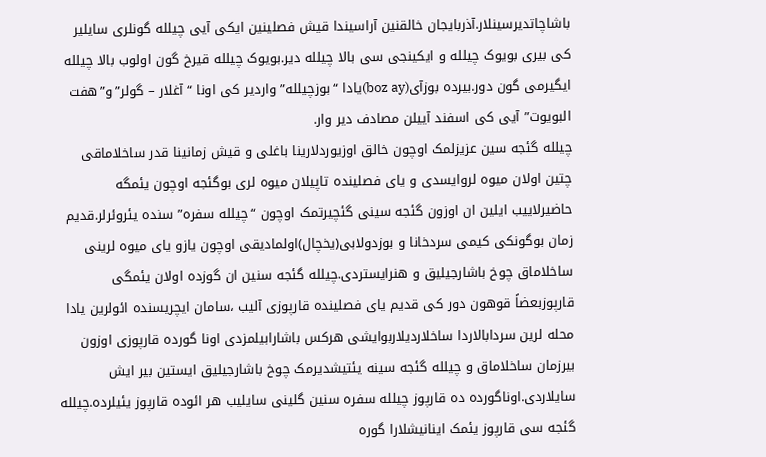باشاچاتدیرسینلار.آذربایجان خالقنین آراسیندا قیش فصلینین ایکی آیی چیلله گونلری سایلیر کی بیری بویوک چیلله و ایکینجی سی بالا چیلله دیر.بویوک چیلله قیرخ گون اولوب بالا چیلله ایگیرمی گون دور.بیرده بوزآی(boz ay)یادا “بوزچیلله” واردیر کی اونا “آغلار – گولر”و”هفت البویوت” آیی کی اسفند آییلن مصادف دیر وار.
چیلله گئجه سین عزیزلمک اوچون خالق اوزیوردلارینا باغلی و قیش زمانینا قدر ساخلاماقی چتین اولان میوه لروایسدی و یای فصلینده تاپیلان میوه لری بوگئجه اوچون یئمگه حاضیرلاییب ایلین ان اوزون گئجه سینی گئچیرتمک اوچون “چیلله سفره” سنده یئروئرلر.قدیم زمان بوگونکی کیمی سردخانا و بوزدولابی(یخچال)اولمادیقی اوچون یازو یای میوه لرینی ساخلاماق چوخ باشارجیلیق و هنرایستردی.چیلله گئجه سنین ان گوزده اولان یئمگی قارپوزبعضاً قوهون دور کی قدیم یای فصلینده قارپوزی آلیب ،سامان ایچریسنده ائولرین یادا محله لرین سردابالاردا ساخلاردیلاربوایشی هرکس باشارابیلمزدی اونا گورده قارپوزی اوزون بیرزمان ساخلاماق و چیلله گئجه سینه یئتیشدیرمک چوخ باشارجیلیق ایستین بیر ایش سایلاردی.اوناگورده ده قارپوز چیلله سفره سنین گلینی سایلیب هر ائوده قارپوز یئیلرده.چیلله گئجه سی قارپوز یئمک اینانیشلارا گوره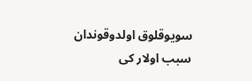سویوقلوق اولدوقوندان سبب اولار کی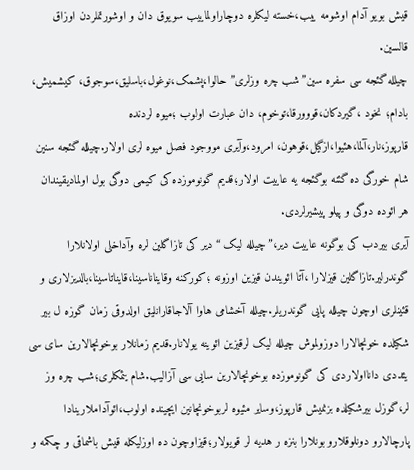قیش بویو آدام اوشومه ییب،خسته لیکلره دوچاراولماییب سویوق دان و اوشورتملردن اوزاق قالسین.
چیلله گئجه سی سفره سین”شب چره وزلری”حالوا،پشمک،نوغول،باسلیق،سوجوق، کیشمیش، بادام؛ نخود ،گیردکان،قووورقا،توخوم، دان عبارت اولوب ؛میوه لردنده قارپوز،نار،آلما،هئیوا،ازگیل،قوهون، امرود،وآیری مووجود فصل میوه لری اولار.چیلله گئجه سنین شام خورگی ده گئنه بوگئجه یه عاییت اولار؛قدیم گونوموزده کی کیمی دوگی بول اولمادیقیندان هر ائوده دوگی و پیلو پیشیرلردی.
آیری بیردب کی بوگونه عاییت دیر،”چیلله لیک “دیر کی تازاگلین لره وآداخلی اولانلارا گوندرلیر.تازاگلین قیزلارا ،آتا ائویندن قیزین اوزونه ؛کورکنه وقایناناسینا،قایناتاسینا،بالدیزلاری و قئینلری اوچون چیلله پایی گوندریلر.چیلله آخشامی هاوا آلاجاقارانلیق اولدوقی زمان گوزه ل بیر شکیلده خونچالارا دوزولموش چیلله لیک لرقیزین ائوینه یولانار.قدیم زمانلار بوخونچالارین سای سی یئددی دانااولاردی کی گونوموزده بوخونچالارین سایی سی آزالیب.شام یئمکلری؛شب چره وز لر،گوزل بیرشکیلده بزنمیش قارپوز،وسایر مئیوه لربوخونچانین ایچینده اولوب،ائوآداملارینادا پارچالارو دونلوقلارو بونلارا بنزه ر هدیه لر قویولار؛قیزاوچون ده اوزلیکله قیش باشماقی و چکمه و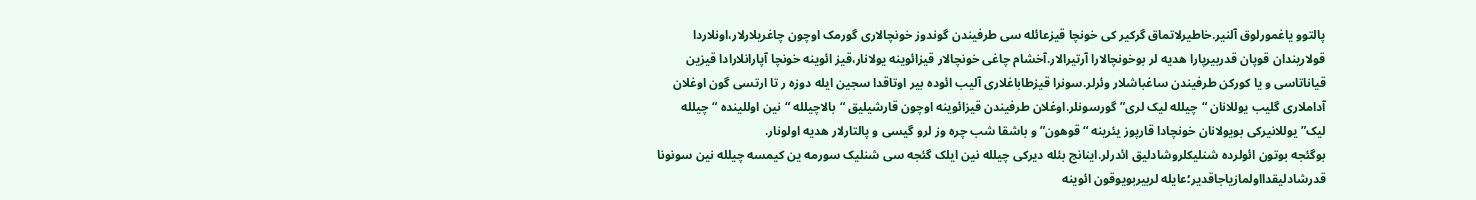پالتوو یاغمورلوق آلنیر.خاطیرلاتماق گرکیر کی خونچا قیزعائله سی طرفیندن گوندوز خونچالاری گورمک اوچون چاغریلارلار،اونلاردا قولاریندان قوپان قدربیرپارا هدیه لر بوخونچالارا آرتیرالار.آخشام چاغی خونچالار قیزائوینه یولانار،قیز ائوینه خونچا آپارانلارادا قیزین قیاناتاسی و یا کورکن طرفیندن ساغباشلار وئرلر.سونرا قیزطاباغلاری آلیب ائوده بیر اوتاقدا سجین ایله دوزه ر تا ارتسی گون اوغلان آداملاری گلیب یوللانان “چیلله لیک لری”گورسونلر.اوغلان طرفیندن قیزائوینه اوچون قارشیلیق “بالاچیلله “نین اوللینده “چیلله لیک”یوللانیرکی بویولانان خونچادا قارپوز یئرینه “قوهون” و باشقا شب چره وز لرو گیسی و پالتارلار هدیه اولونار.
بوگئجه بوتون ائولرده شنلیکلروشادلیق ائدرلر.اینانج بئله دیرکی چیلله نین ایلک گئجه سی شنلیک سورمه ین کیمسه چیلله نین سونونا قدرشادلیقدااولمازیاجاقدیر؛عایله لربیربویوقون ائوینه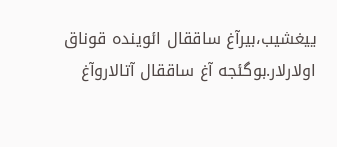ییغشیب،بیرآغ ساققال ائوینده قوناق اولارلار.بوگئجه آغ ساققال آتالاروآغ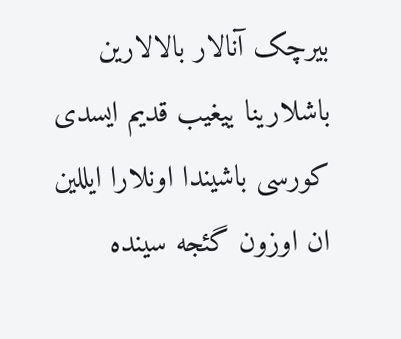بیرچک آنالار بالالارین باشلارینا ییغیب قدیم ایسدی کورسی باشیندا اونلارا ایللین ان اوزون گئجه سینده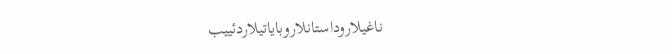ناغیلاروداستانلاروبایاتیلاردئییب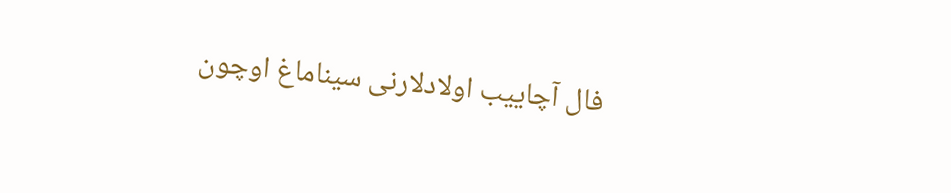فال آچاییب اولادلارنی سیناماغ اوچون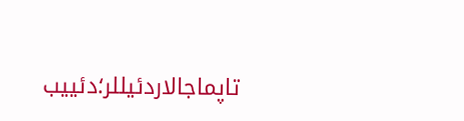تاپماجالاردئیللر؛دئییب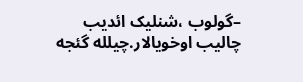–گولوب ،شنلیک ائدیب چالیب اوخویالار.چیلله گئجه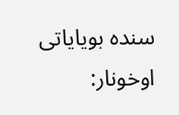سنده بویایاتی اوخونار: